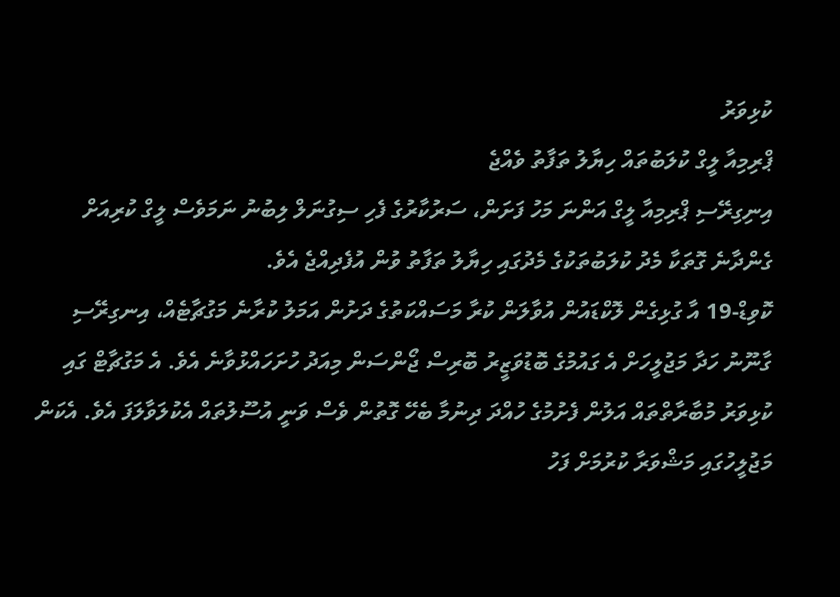ކުޅިވަރު
ޕްރިމިއާ ލީގް ކުލަބުތައް ހިޔާލު ތަފާތު ވެއްޖެ
އިނިގިރޭސި ޕްރިމިއާ ލީގް އަންނަ މަހު ފަށަން، ސަރުކާރުގެ ފެހި ސިގުނަލް ލިބުނު ނަމަވެސް ލީގް ކުރިއަށް ގެންދާނެ ގޮތަކާ މެދު ކުލަބުތަކުގެ މެދުގައި ހިޔާލު ތަފާތު ވުން އުފެދިއްޖެ އެވެ.
ކޮވިޑް-19 އާ ގުޅިގެން ލޮކްޑައުން އުވާލަން ކުރާ މަސައްކަތުގެ ދަށުން އަމަލު ކުރާނެ މަގުޗާޓެއް، އިނގިރޭސި ގާނޫނު ހަދާ މަޖުލީހަށް އެ ގައުމުގެ ބޮޑުވަޒީރު ބޮރިސް ޖޯންސަން މިއަދު ހުށަހައްޅުވާނެ އެވެ. އެ މަގުޗާޓް ގައި ކުޅިވަރު މުބާރާތްތައް އަލުން ފެށުމުގެ ހުއްދަ ދިނުމާ ބެހޭ ގޮތުން ވެސް ވަނީ އުސޫލުތައް އެކުލަވާލަފަ އެވެ. އެކަން މަޖުލީހުގައި މަޝްވަރާ ކުރުމަށް ފަހު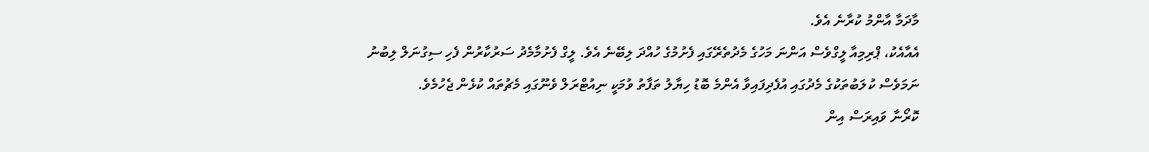މާދަމާ އާންމު ކުރާނެ އެވެ.
އެއާއެކު، ޕްރިމިއާ ލީގްވެސް އަންނަ މަހުގެ މެދުތެރޭގައި ފެށުމުގެ ހުއްދަ ލިބޭނެ އެވެ. ލީގް ފެށުމާމެދު ސަރުކާރުން ފެހި ސިގުނަލް ލިބުނު ނަމަވެސް ކުލަބުތަކުގެ މެދުގައި އުފެދިފައިވާ އެންމެ ބޮޑު ހިޔާލު ތަފާތު ވުމަކީ ނިއުޓްރަލް ވެނޫގައި މެޗުތައް ކުޅެން ޖެހުމެވެ.
ކޮރޯނާ ވައިރަސް އިން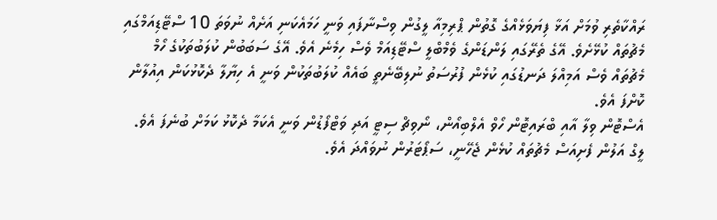ރައްކާތެރި ވުމަށް އަޅާ ފިޔަވަޅެއްގެ ގޮތުން ޕްރިމިއާ ލީގުން ވިސްނާފައި ވަނީ ހަމައެކަނި އަށެއް ނުވަތަ 10 ސްޓޭޑިއަމްގައި މެޗުތައް ކުޅޭށެވެ. އޭގެ ތެރޭގައި ލަންޑަންގެ ވެމްބްލީ ސްޓޭޑިއަމް ވެސް ހިމެނެ އެވެ. އޭގެ ސަބަބުން ކުލަބުތަކުގެ ހޯމް މެޗުތައް ވެސް އަމިއްލަ ދަނޑުގައި ކުޅެން ފުރުސަތު ނުލިބޭނެތީ ބައެއް ކުލަބުތަކުން ވަނީ އެ ހިޔާލާ ދެކޮޅުކަން އިއުލާން ކޮށްފަ އެވެ.
އެސްޓޮން ވިލާ އާއި ބްރައިޓޮން ހޯވް އެލްބިއޯން، ނޯވިޗް ސިޓީ އަދި ވަޓްފޯޑުން ވަނީ އެކަމާ ދެކޮޅު ކަމަށް ބުނެފަ އެވެ. ލީގް އަލުން ފެށިއަސް މެޗުތައް ކުޅެން ޖެހޭނީ، ސަޕޯޓަރުން ނުވައްދަ އެވެ.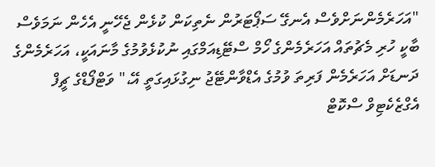"އަހަރެމެންނަށްވެސް އެނގޭ ސަޕޯޓަރުން ނެތިކަން ކުޅެން ޖެހޭނީ އެހެން ނަމަވެސް ބާކީ ހުރި މެޗުތައް އަހަރެމެންގެ ހޯމް ސްޓޭޑިއަމްގައި ނުކުޅެވުމުގެ މާނައަކީ، އަހަރެމެންގެ ދަނޑަށް އަހަރެމެން ފަރިތަ ވުމުގެ އެޑްވާންޓޭޖު ނިގުޅައިގަތީ އޭ،" ވަޓްފޯޑްގެ ޗީފް އެގްޒެކެޓިވް ސްކޮޓް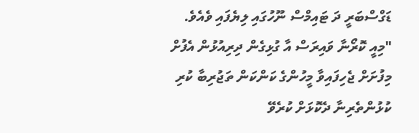ޑަގްސްބަރީ ދަ ޓައިމްސް ނޫހުގައި ލިޔެފައި ވެއެވެ. "މިއީ ކޮރޯނާ ވައިރަސް އާ ގުޅިގެން ދިރިއުޅުން އެފުށް މިފުށަށް ޖެހިފައިވާ މީހުންގެ ކަންކަން ތަޖުރިބާ ކުރި ކުޅުންތެރިނާ ދެކޮޅަށް ކުރެވޭ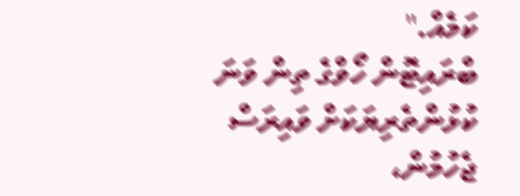ކަމެއް."
ބްރައިޓޮން ހޯވްގެ ތިން ވަނަ ކުޅުންތެރިޔަކަށް ވައިރަސް ޖެހުމުން،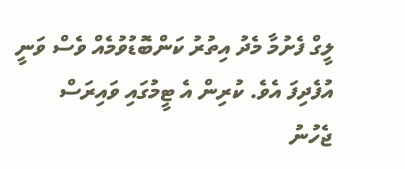ލީގް ފެށުމާ މެދު އިތުރު ކަންބޮޑުވުމެއް ވެސް ވަނީ އުފެދިފަ އެވެ. ކުރިން އެ ޓީމުގައި ވައިރަސް ޖެހުނު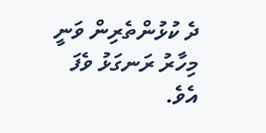ދެ ކުޅުންތެރިން ވަނީ މިހާރު ރަނގަޅު ވެފަ އެވެ.